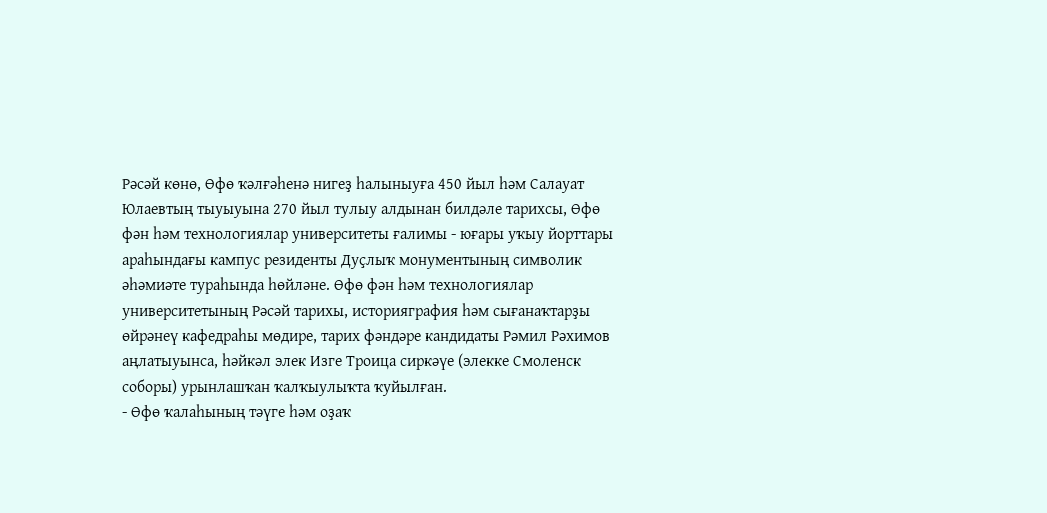Рәсәй көнө, Өфө ҡәлғәһенә нигеҙ һалыныуға 450 йыл һәм Салауат Юлаевтың тыуыуына 270 йыл тулыу алдынан билдәле тарихсы, Өфө фән һәм технологиялар университеты ғалимы - юғары уҡыу йорттары араһындағы кампус резиденты Дуҫлыҡ монументының символик әһәмиәте тураһында һөйләне. Өфө фән һәм технологиялар университетының Рәсәй тарихы, историяграфия һәм сығанаҡтарҙы өйрәнеү кафедраһы мөдире, тарих фәндәре кандидаты Рәмил Рәхимов аңлатыуынса, һәйкәл элек Изге Троица сиркәүе (элекке Смоленск соборы) урынлашҡан ҡалҡыулыҡта ҡуйылған.
- Өфө ҡалаһының тәүге һәм оҙаҡ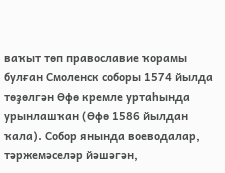ваҡыт төп православие ҡорамы булған Смоленск соборы 1574 йылда төҙөлгән Өфө кремле уртаһында урынлашҡан (Өфө 1586 йылдан ҡала). Собор янында воеводалар, тәржемәселәр йәшәгән,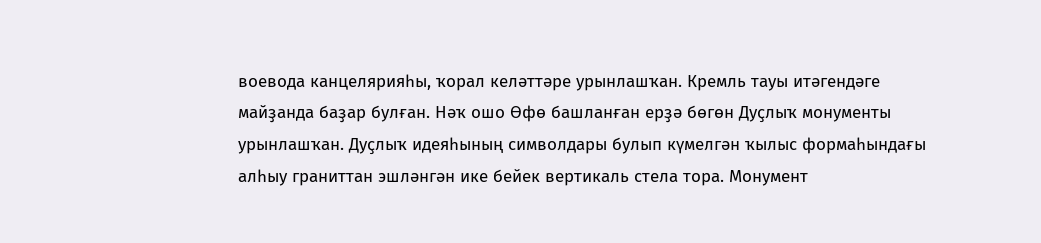воевода канцелярияһы, ҡорал келәттәре урынлашҡан. Кремль тауы итәгендәге майҙанда баҙар булған. Нәҡ ошо Өфө башланған ерҙә бөгөн Дуҫлыҡ монументы урынлашҡан. Дуҫлыҡ идеяһының символдары булып күмелгән ҡылыс формаһындағы алһыу граниттан эшләнгән ике бейек вертикаль стела тора. Монумент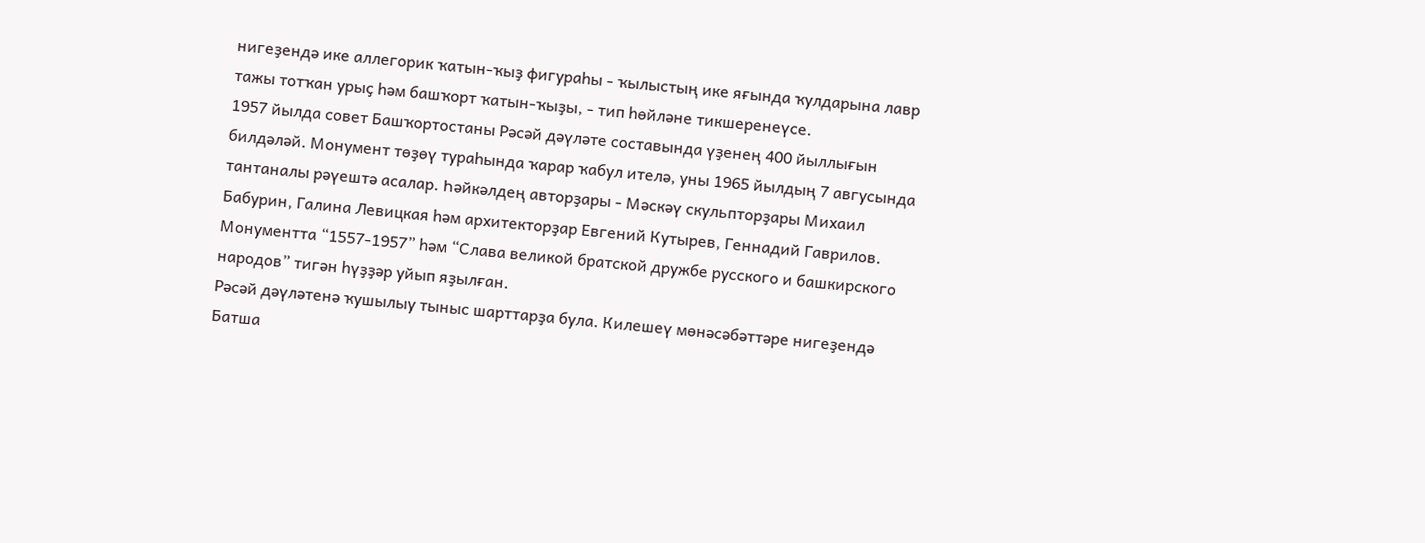нигеҙендә ике аллегорик ҡатын-ҡыҙ фигураһы - ҡылыстың ике яғында ҡулдарына лавр тажы тотҡан урыҫ һәм башҡорт ҡатын-ҡыҙы, - тип һөйләне тикшеренеүсе.
1957 йылда совет Башҡортостаны Рәсәй дәүләте составында үҙенең 400 йыллығын билдәләй. Монумент төҙөү тураһында ҡарар ҡабул ителә, уны 1965 йылдың 7 авгусында тантаналы рәүештә асалар. Һәйкәлдең авторҙары - Мәскәү скульпторҙары Михаил Бабурин, Галина Левицкая һәм архитекторҙар Евгений Кутырев, Геннадий Гаврилов. Монументта “1557-1957” һәм “Слава великой братской дружбе русского и башкирского народов” тигән һүҙҙәр уйып яҙылған.
Рәсәй дәүләтенә ҡушылыу тыныс шарттарҙа була. Килешеү мөнәсәбәттәре нигеҙендә Батша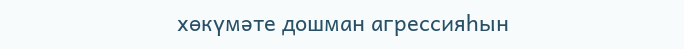хөкүмәте дошман агрессияһын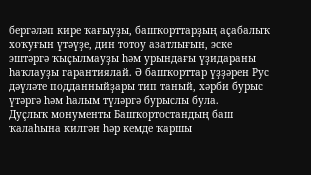бергәләп кире ҡағыуҙы, башҡорттарҙың аҫабалыҡ хоҡуғын үтәүҙе, дин тотоу азатлығын, эске эштәргә ҡыҫылмауҙы һәм урындағы үҙидараны һаҡлауҙы гарантиялай. Ә башҡорттар үҙҙәрен Рус дәүләте подданныйҙары тип таный, хәрби бурыс үтәргә һәм һалым түләргә бурыслы була.
Дуҫлыҡ монументы Башҡортостандың баш ҡалаһына килгән һәр кемде ҡаршы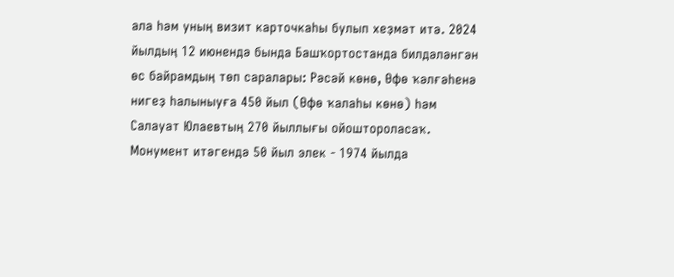ала һәм уның визит карточкаһы булып хеҙмәт итә. 2024 йылдың 12 июнендә бында Башҡортостанда билдәләнгән өс байрамдың төп саралары: Рәсәй көнө, Өфө ҡәлғәһенә нигеҙ һалыныуға 450 йыл (Өфө ҡалаһы көнө) һәм Салауат Юлаевтың 270 йыллығы ойоштороласаҡ. Монумент итәгендә 50 йыл элек - 1974 йылда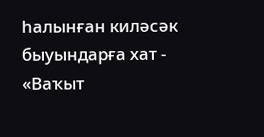һалынған киләсәк быуындарға хат - «Ваҡыт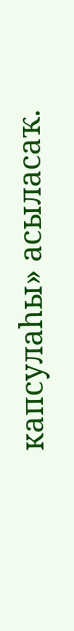капсулаһы» асыласаҡ.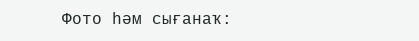Фото һәм сығанаҡ: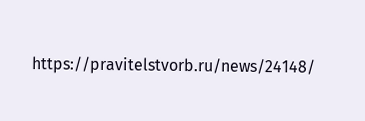https://pravitelstvorb.ru/news/24148/